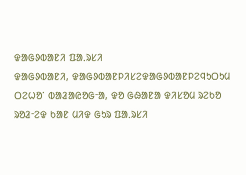ᱫᱟᱜᱽᱵᱟᱱᱤ ᱯᱟᱹᱨᱥᱤ
ᱫᱟᱜᱽᱵᱟᱱᱤ, ᱫᱟᱜᱽᱵᱟᱱᱞᱤᱥᱮᱫᱟᱜᱽᱵᱟᱱᱞᱮᱧᱩᱛᱩᱢ ᱛᱮᱦᱚᱸ ᱵᱟᱲᱟᱭᱚᱜᱼᱟ, ᱫᱚ ᱜᱷᱟᱱᱟ ᱫᱤᱥᱚᱢ ᱨᱮᱠᱚ ᱨᱚᱲᱼᱮᱫ ᱠᱟᱱ ᱢᱤᱫ ᱜᱩᱨ ᱯᱟᱹᱨᱥᱤ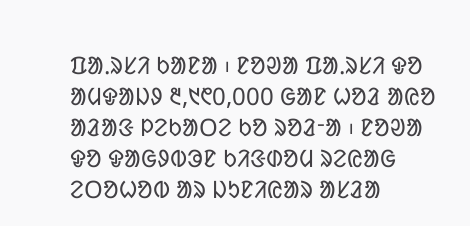ᱯᱟᱹᱨᱥᱤ ᱠᱟᱱᱟ ᱾ ᱱᱚᱣᱟ ᱯᱟᱹᱨᱥᱤ ᱫᱚ ᱟᱢᱫᱟᱡᱽ ᱓,᱑᱖᱐,᱐᱐᱐ ᱜᱟᱱ ᱦᱚᱲ ᱟᱭᱚ ᱟᱲᱟᱝ ᱞᱮᱠᱟᱛᱮ ᱠᱚ ᱨᱚᱲᱼᱟ ᱾ ᱱᱚᱣᱟ ᱫᱚ ᱫᱟᱜᱽᱵᱳᱱ ᱠᱤᱝᱰᱚᱢ ᱨᱮᱭᱟᱜ ᱮᱛᱚᱦᱚᱵ ᱟᱨ ᱡᱩᱱᱤᱭᱟᱨ ᱟᱥᱲᱟ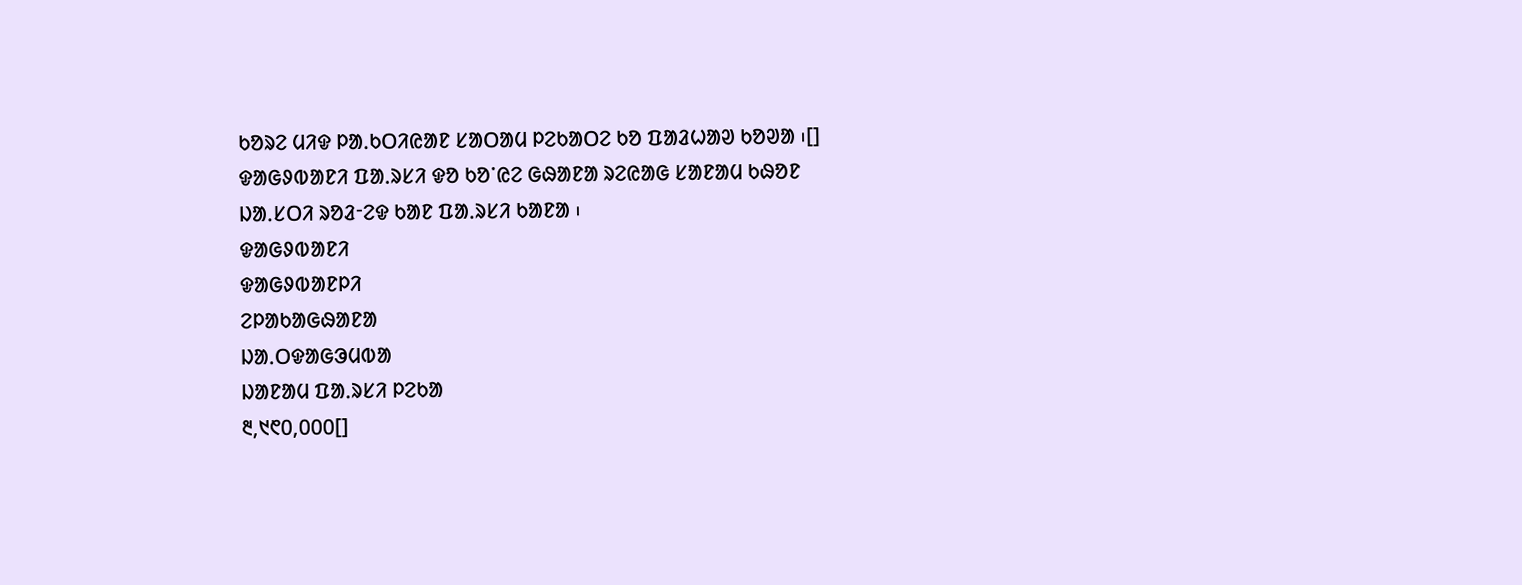ᱠᱚᱨᱮ ᱢᱤᱫ ᱞᱟᱹᱠᱛᱤᱭᱟᱱ ᱥᱟᱛᱟᱢ ᱞᱮᱠᱟᱛᱮ ᱠᱚ ᱯᱟᱲᱦᱟᱣ ᱠᱚᱣᱟ ᱾[] ᱫᱟᱜᱽᱵᱟᱱᱤ ᱯᱟᱹᱨᱥᱤ ᱫᱚ ᱠᱚᱸᱭᱮ ᱜᱷᱟᱱᱟ ᱨᱮᱭᱟᱜ ᱥᱟᱱᱟᱢ ᱠᱷᱚᱱ ᱡᱟᱹᱥᱛᱤ ᱨᱚᱲᱼᱮᱫ ᱠᱟᱱ ᱯᱟᱹᱨᱥᱤ ᱠᱟᱱᱟ ᱾
ᱫᱟᱜᱽᱵᱟᱱᱤ
ᱫᱟᱜᱽᱵᱟᱱᱞᱤ
ᱮᱞᱟᱠᱟᱜᱷᱟᱱᱟ
ᱡᱟᱹᱛᱫᱟᱜᱳᱢᱵᱟ
ᱡᱟᱱᱟᱢ ᱯᱟᱹᱨᱥᱤ ᱞᱮᱠᱟ
᱓,᱑᱖᱐,᱐᱐᱐[]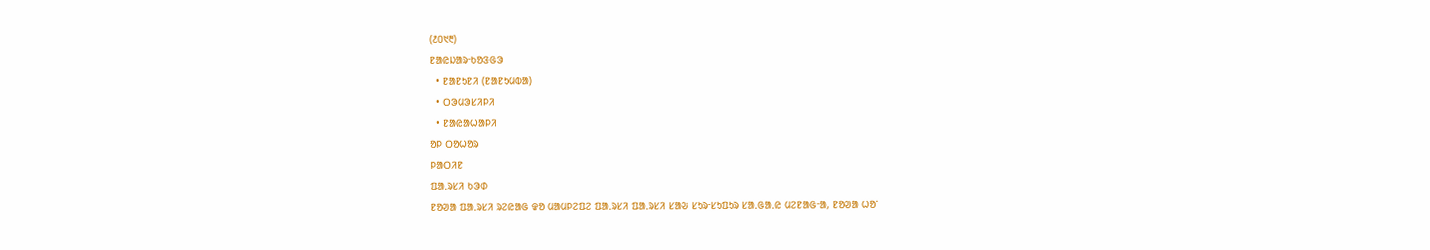(᱒᱐᱑᱓)
ᱱᱟᱭᱡᱟᱨᱼᱠᱚᱝᱜᱳ
  • ᱱᱟᱱᱩᱱᱤ (ᱱᱟᱱᱩᱢᱵᱟ)
  • ᱛᱳᱢᱳᱥᱤᱞᱤ
  • ᱱᱟᱭᱟᱦᱟᱞᱤ
ᱚᱞ ᱛᱚᱦᱚᱨ
ᱞᱟᱛᱤᱱ
ᱯᱟᱹᱨᱥᱤ ᱠᱳᱰ
ᱱᱚᱣᱟ ᱯᱟᱹᱨᱥᱤ ᱨᱮᱭᱟᱜ ᱫᱚ ᱢᱟᱢᱞᱮᱯᱮ ᱯᱟᱹᱨᱥᱤ ᱯᱟᱹᱨᱥᱤ ᱥᱟᱶ ᱥᱩᱨᱼᱥᱩᱯᱩᱨ ᱥᱟᱹᱜᱟᱹᱭ ᱢᱮᱱᱟᱜᱼᱟ, ᱱᱚᱣᱟ ᱦᱚᱸ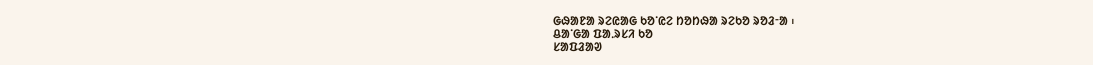ᱜᱷᱟᱱᱟ ᱨᱮᱭᱟᱜ ᱠᱚᱸᱭᱮ ᱴᱚᱴᱷᱟ ᱨᱮᱠᱚ ᱨᱚᱲᱼᱟ ᱾
ᱪᱟᱸᱜᱟ ᱯᱟᱹᱨᱥᱤ ᱠᱚ
ᱥᱟᱯᱲᱟᱣ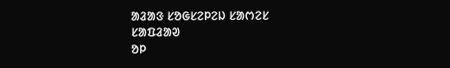ᱟᱲᱟᱝ ᱥᱚᱜᱥᱮᱞᱮᱡ ᱥᱟᱬᱮᱥ
ᱥᱟᱯᱲᱟᱣ
ᱚᱞ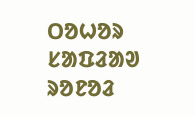ᱛᱚᱦᱚᱨ
ᱥᱟᱯᱲᱟᱣ
ᱨᱚᱱᱚᱲ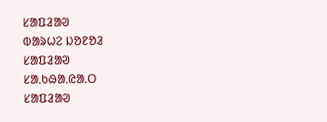ᱥᱟᱯᱲᱟᱣ
ᱵᱟᱨᱦᱮ ᱡᱚᱱᱚᱲ
ᱥᱟᱯᱲᱟᱣ
ᱥᱟᱹᱠᱷᱟᱹᱭᱟᱹᱛ
ᱥᱟᱯᱲᱟᱣ